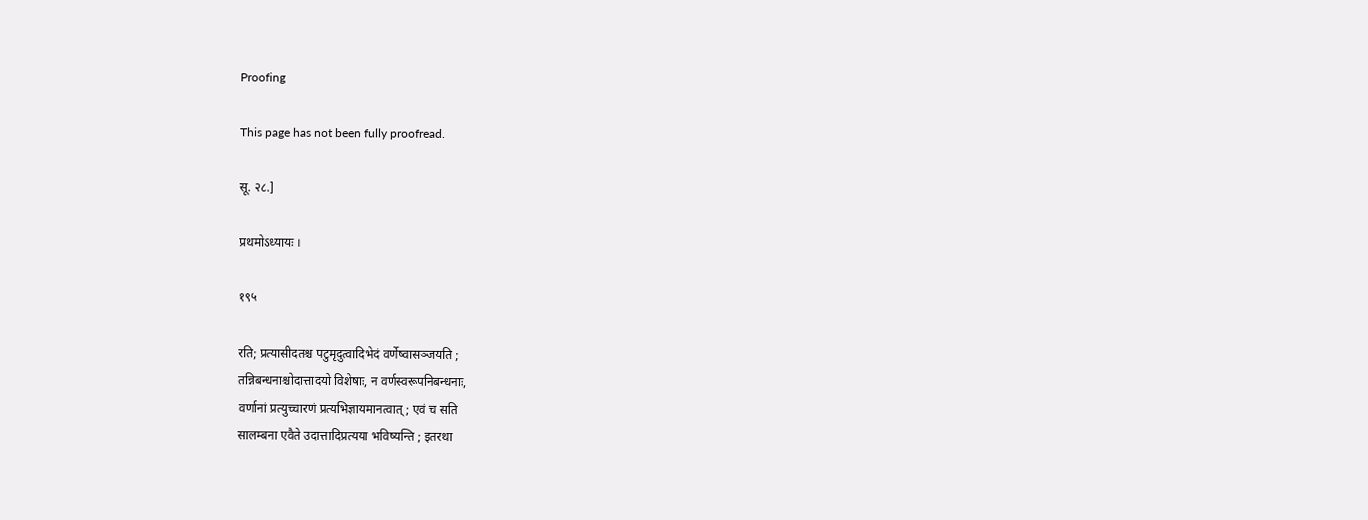Proofing

This page has not been fully proofread.

सू. २८.]

प्रथमोऽध्यायः ।

१९५

रति; प्रत्यासीदतश्च पटुमृदुत्वादिभेदं वर्णेष्वासञ्जयति ;
तन्निबन्धनाश्चोदात्तादयो विशेषाः, न वर्णस्वरूपनिबन्धनाः,
वर्णानां प्रत्युच्चारणं प्रत्यभिज्ञायमानत्वात्; एवं च सति
सालम्बना एवैते उदात्तादिप्रत्यया भविष्यन्ति ; इतरथा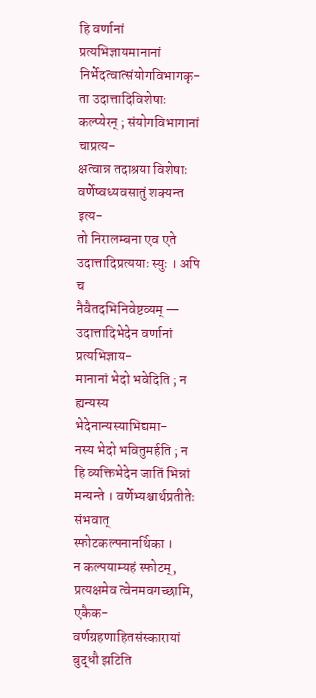हि वर्णानां प्रत्यभिज्ञायमानानां निर्भेदत्वात्संयोगविभागकृ-
ता उदात्तादिविशेषाः कल्प्येरन् ; संयोगविभागानां चाप्रत्य-
क्षत्वान्न तदाश्रया विशेषाः वर्णेष्वध्यवसातुं शक्यन्त इत्य-
तो निरालम्बना एव एते उदात्तादिप्रत्ययाः स्युः । अपि च
नैवैतदभिनिवेष्टव्यम् — उदात्तादिभेदेन वर्णानां प्रत्यभिज्ञाय-
मानानां भेदो भवेदिति ; न ह्यन्यस्य भेदेनान्यस्याभिद्यमा-
नस्य भेदो भवितुमर्हति ; न हि व्यक्तिभेदेन जातिं भिन्नां
मन्यन्ते । वर्णेभ्यश्चार्थप्रतीतेः संभवात् स्फोटकल्पनानर्थिका ।
न कल्पयाम्यहं स्फोटम्, प्रत्यक्षमेव त्वेनमवगच्छामि, एकैक-
वर्णग्रहणाहितसंस्कारायां बुद्धौ झटिति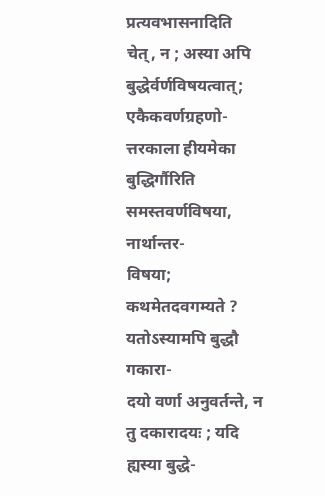प्रत्यवभासनादिति
चेत्, न ; अस्या अपि बुद्धेर्वर्णविषयत्वात्; एकैकवर्णग्रहणो-
त्तरकाला हीयमेका बुद्धिर्गौरिति समस्तवर्णविषया, नार्थान्तर-
विषया; कथमेतदवगम्यते ? यतोऽस्यामपि बुद्धौ गकारा-
दयो वर्णा अनुवर्तन्ते, न तु दकारादयः ; यदि ह्यस्या बुद्धे-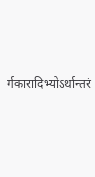र्गकारादिभ्योऽर्थान्तरं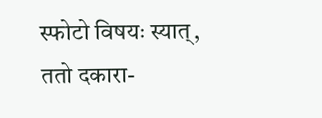स्फोटो विषयः स्यात्, ततो दकारा-